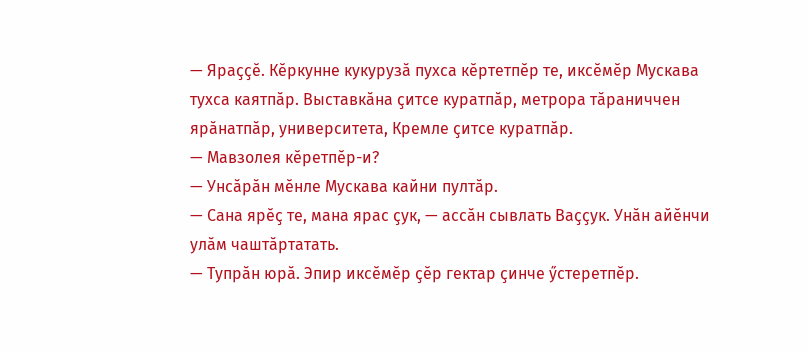— Яраҫҫӗ. Кӗркунне кукурузӑ пухса кӗртетпӗр те, иксӗмӗр Мускава тухса каятпӑр. Выставкӑна ҫитсе куратпӑр, метрора тӑраниччен ярӑнатпӑр, университета, Кремле ҫитсе куратпӑр.
— Мавзолея кӗретпӗр-и?
— Унсӑрӑн мӗнле Мускава кайни пултӑр.
— Сана ярӗҫ те, мана ярас ҫук, — ассӑн сывлать Ваҫҫук. Унӑн айӗнчи улӑм чаштӑртатать.
— Тупрӑн юрӑ. Эпир иксӗмӗр ҫӗр гектар ҫинче ӳстеретпӗр.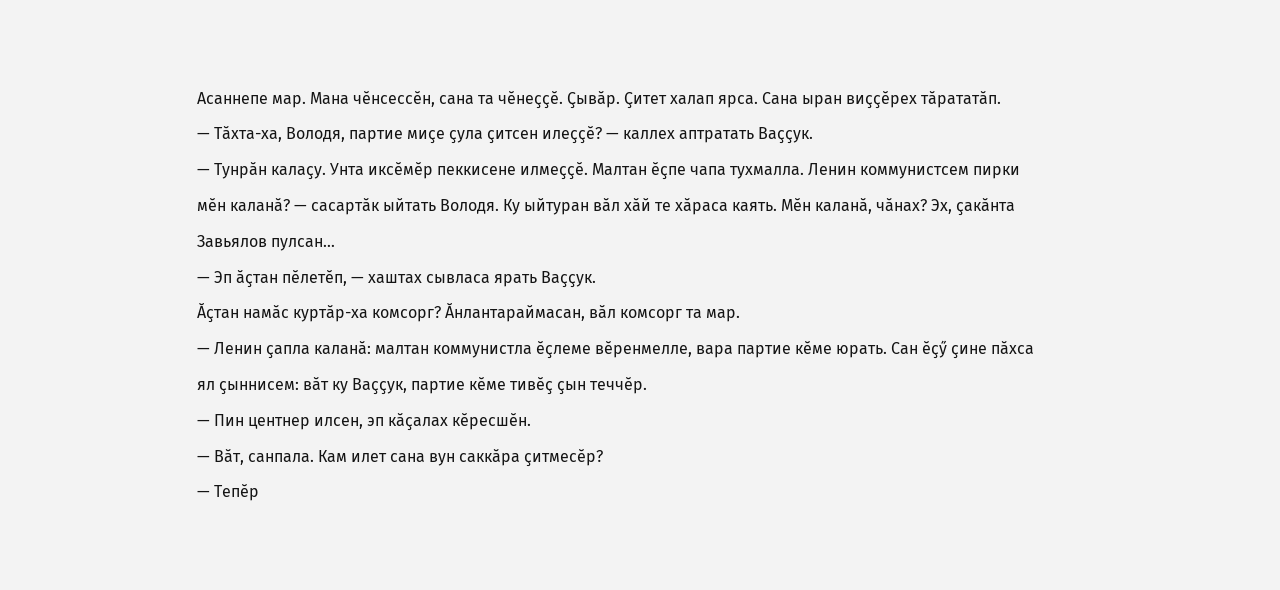Асаннепе мар. Мана чӗнсессӗн, сана та чӗнеҫҫӗ. Ҫывӑр. Ҫитет халап ярса. Сана ыран виҫҫӗрех тӑрататӑп.
— Тӑхта-ха, Володя, партие миҫе ҫула ҫитсен илеҫҫӗ? — каллех аптратать Ваҫҫук.
— Тунрӑн калаҫу. Унта иксӗмӗр пеккисене илмеҫҫӗ. Малтан ӗҫпе чапа тухмалла. Ленин коммунистсем пирки мӗн каланӑ? — сасартӑк ыйтать Володя. Ку ыйтуран вӑл хӑй те хӑраса каять. Мӗн каланӑ, чӑнах? Эх, ҫакӑнта Завьялов пулсан…
— Эп ӑҫтан пӗлетӗп, — хаштах сывласа ярать Ваҫҫук.
Ӑҫтан намӑс куртӑр-ха комсорг? Ӑнлантараймасан, вӑл комсорг та мар.
— Ленин ҫапла каланӑ: малтан коммунистла ӗҫлеме вӗренмелле, вара партие кӗме юрать. Сан ӗҫӳ ҫине пӑхса ял ҫыннисем: вӑт ку Ваҫҫук, партие кӗме тивӗҫ ҫын теччӗр.
— Пин центнер илсен, эп кӑҫалах кӗресшӗн.
— Вӑт, санпала. Кам илет сана вун саккӑра ҫитмесӗр?
— Тепӗр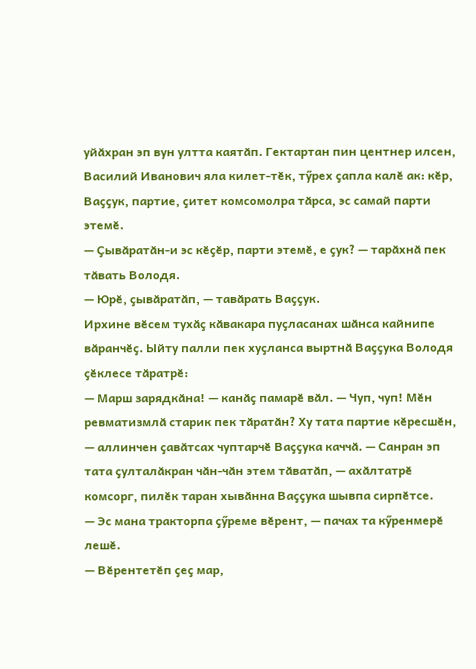уйӑхран эп вун ултта каятӑп. Гектартан пин центнер илсен, Василий Иванович яла килет-тӗк, тӳрех ҫапла калӗ ак: кӗр, Ваҫҫук, партие, ҫитет комсомолра тӑрса, эс самай парти этемӗ.
— Ҫывӑратӑн-и эс кӗҫӗр, парти этемӗ, е ҫук? — тарӑхнӑ пек тӑвать Володя.
— Юрӗ, ҫывӑратӑп, — тавӑрать Ваҫҫук.
Ирхине вӗсем тухӑҫ кӑвакара пуҫласанах шӑнса кайнипе вӑранчӗҫ. Ыйту палли пек хуҫланса выртнӑ Ваҫҫука Володя ҫӗклесе тӑратрӗ:
— Марш зарядкӑна! — канӑҫ памарӗ вӑл. — Чуп, чуп! Мӗн ревматизмлӑ старик пек тӑратӑн? Ху тата партие кӗресшӗн, — аллинчен ҫавӑтсах чуптарчӗ Ваҫҫука каччӑ. — Санран эп тата ҫулталӑкран чӑн-чӑн этем тӑватӑп, — ахӑлтатрӗ комсорг, пилӗк таран хывӑнна Ваҫҫука шывпа сирпӗтсе.
— Эс мана тракторпа ҫӳреме вӗрент, — пачах та кӳренмерӗ лешӗ.
— Вӗрентетӗп ҫеҫ мар,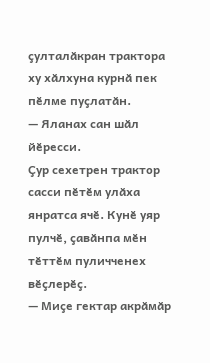ҫулталӑкран трактора ху хӑлхуна курнӑ пек пӗлме пуҫлатӑн.
— Яланах сан шӑл йӗресси.
Ҫур сехетрен трактор сасси пӗтӗм улӑха янратса ячӗ. Кунӗ уяр пулчӗ, ҫавӑнпа мӗн тӗттӗм пуличченех вӗҫлерӗҫ.
— Миҫе гектар акрӑмӑр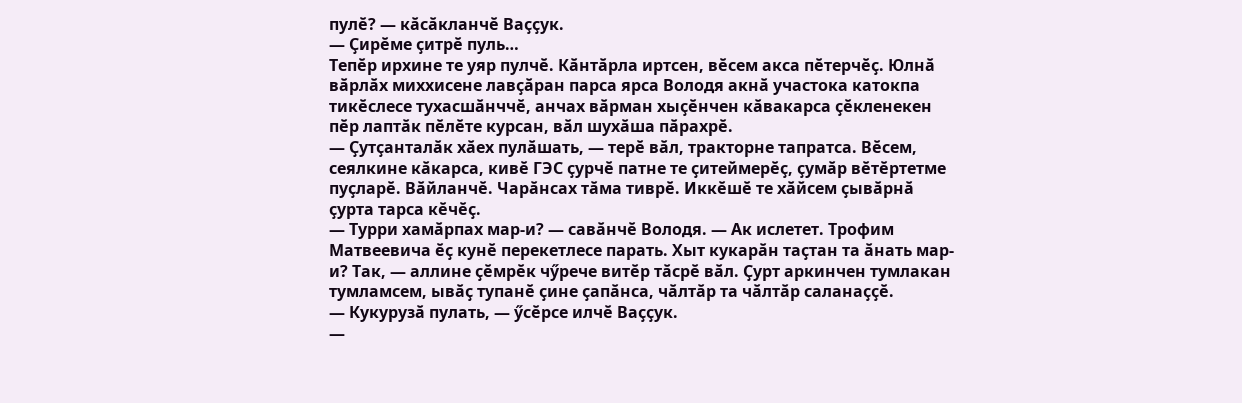пулӗ? — кӑсӑкланчӗ Ваҫҫук.
— Ҫирӗме ҫитрӗ пуль…
Тепӗр ирхине те уяр пулчӗ. Кӑнтӑрла иртсен, вӗсем акса пӗтерчӗҫ. Юлнӑ вӑрлӑх миххисене лавҫӑран парса ярса Володя акнӑ участока катокпа тикӗслесе тухасшӑнччӗ, анчах вӑрман хыҫӗнчен кӑвакарса ҫӗкленекен пӗр лаптӑк пӗлӗте курсан, вӑл шухӑша пӑрахрӗ.
— Ҫутҫанталӑк хӑех пулӑшать, — терӗ вӑл, тракторне тапратса. Вӗсем, сеялкине кӑкарса, кивӗ ГЭС ҫурчӗ патне те ҫитеймерӗҫ, ҫумӑр вӗтӗртетме пуҫларӗ. Вӑйланчӗ. Чарӑнсах тӑма тиврӗ. Иккӗшӗ те хӑйсем ҫывӑрнӑ ҫурта тарса кӗчӗҫ.
— Турри хамӑрпах мар-и? — савӑнчӗ Володя. — Ак ислетет. Трофим Матвеевича ӗҫ кунӗ перекетлесе парать. Хыт кукарӑн таҫтан та ӑнать мар-и? Так, — аллине ҫӗмрӗк чӳрече витӗр тӑсрӗ вӑл. Ҫурт аркинчен тумлакан тумламсем, ывӑҫ тупанӗ ҫине ҫапӑнса, чӑлтӑр та чӑлтӑр саланаҫҫӗ.
— Кукурузӑ пулать, — ӳсӗрсе илчӗ Ваҫҫук.
—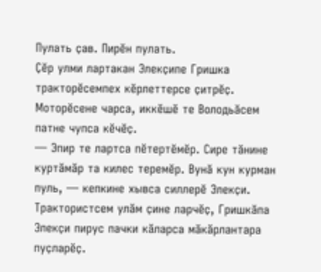Пулать ҫав. Пирӗн пулать.
Ҫӗр улми лартакан Элекҫипе Гришка тракторӗсемпех кӗрлеттерсе ҫитрӗҫ. Моторӗсене чарса, иккӗшӗ те Володьӑсем патне чупса кӗчӗҫ.
— Эпир те лартса пӗтертӗмӗр. Сире тӑнине куртӑмӑр та килес теремӗр. Вунӑ кун курман пуль, — кепкине хывса силлерӗ Элекҫи.
Трактористсем улӑм ҫине ларчӗҫ, Гришкӑпа Элекҫи пирус пачки кӑларса мӑкӑрлантара пуҫларӗҫ.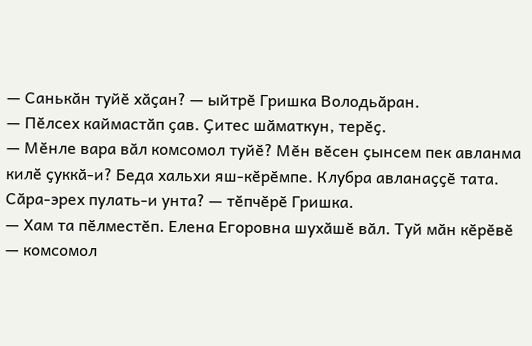— Санькӑн туйӗ хӑҫан? — ыйтрӗ Гришка Володьӑран.
— Пӗлсех каймастӑп ҫав. Ҫитес шӑматкун, терӗҫ.
— Мӗнле вара вӑл комсомол туйӗ? Мӗн вӗсен ҫынсем пек авланма килӗ ҫуккӑ-и? Беда хальхи яш-кӗрӗмпе. Клубра авланаҫҫӗ тата. Сӑра-эрех пулать-и унта? — тӗпчӗрӗ Гришка.
— Хам та пӗлместӗп. Елена Егоровна шухӑшӗ вӑл. Туй мӑн кӗрӗвӗ — комсомол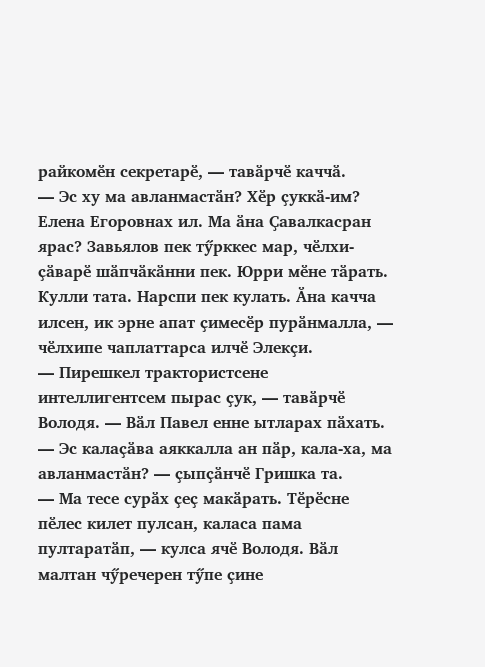райкомӗн секретарӗ, — тавӑрчӗ каччӑ.
— Эс ху ма авланмастӑн? Хӗр ҫуккӑ-им? Елена Егоровнах ил. Ма ӑна Ҫавалкасран ярас? Завьялов пек тӳрккес мар, чӗлхи-ҫӑварӗ шӑпчӑкӑнни пек. Юрри мӗне тӑрать. Кулли тата. Нарспи пек кулать. Ӑна качча илсен, ик эрне апат ҫимесӗр пурӑнмалла, — чӗлхипе чаплаттарса илчӗ Элекҫи.
— Пирешкел трактористсене интеллигентсем пырас ҫук, — тавӑрчӗ Володя. — Вӑл Павел енне ытларах пӑхать.
— Эс калаҫӑва аяккалла ан пӑр, кала-ха, ма авланмастӑн? — ҫыпҫӑнчӗ Гришка та.
— Ма тесе сурӑх ҫеҫ макӑрать. Тӗрӗсне пӗлес килет пулсан, каласа пама пултаратӑп, — кулса ячӗ Володя. Вӑл малтан чӳречерен тӳпе ҫине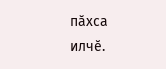пӑхса илчӗ.